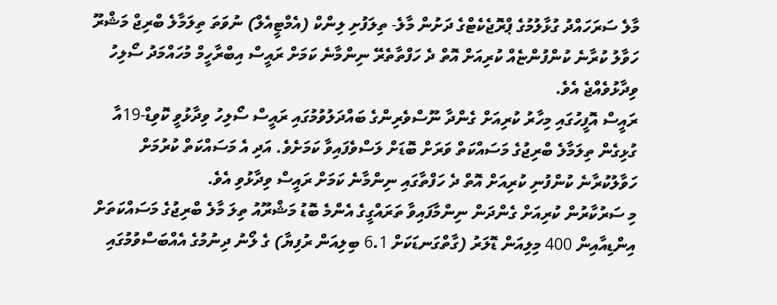މާލެ ސަރަހައްދު ގުޅާލުމުގެ ޕްރޮޖެކެޓްގެ ދަށުން މާލެ- ތިލަފުށި ލިންކް (އެމްޓީއެލް) ނުވަތަ ތިލަމާލެ ބްރިޖް މަޝްރޫ ހަވާލު ކުރާނެ ކުންފުންޏެއް ކުރިއަށް އޮތް ދެ ހަފްތާތެރޭ ނިންމާނެ ކަމަށް ރައީސް އިބްރާހީމް މުހައްމަދު ސޯލިހު ވިދާޅުވެއްޖެ އެވެ.
ރައީސް އޮފީހުގައި މިހާރު ކުރިއަށް ގެންދާ ނޫސްވެރިންގެ ބައްދަލުވުމުގައި ރައީސް ސޯލިހު ވިދާޅުވީ ކޮވިޑް-19އާ ގުޅިގެން ތިލަމާލެ ބްރިޖުގެ މަސައްކަތް ވަރަށް ބޮޑަށް ލަސްވެފައިވާ ކަމަށެވެ. އަދި އެ މަސައްކަތް ކުރުމަށް ހަވާލުކުރާނެ ކުންފުނި ކުރިއަށް އޮތް ދެ ހަފްތާގައި ނިންމާނެ ކަމަށް ރައީސް ވިދާޅުވި އެވެ.
މި ސަރުކާރުން ކުރިއަށް ގެންދަން ނިންމާފައިވާ ތަރައްގީގެ އެންމެ ބޮޑު މަޝްރޫއު ތިލަ މާލެ ބްރިޖުގެ މަސައްކަތަށް އިންޑިއާއިން 400 މިލިއަން ޑޮލަރު (ގާތްގަނޑަކަށް 6.1 ބިލިއަން ރުފިޔާ) ގެ ލޯނު ދިނުމުގެ އެއްބަސްވުމުގައި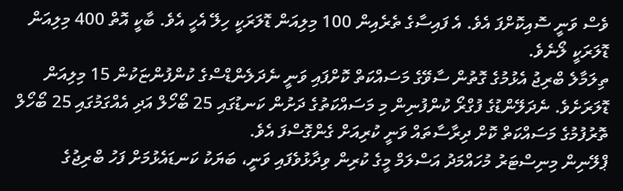ވެސް ވަނީ ސޮއިކޮށްފަ އެވެ. އެ ފައިސާގެ ތެރެއިން 100 މިލިއަން ޑޮލަރަކީ ހިލޭ އެހީ އެވެ. ބާކީ އޮތް 400 މިލިއަން ޑޮލަރަކީ ލޯނެވެ.
ތިލަމާލެ ބްރިޖު އެޅުމުގެ ގޮތުން ސާވޭގެ މަސައްކަތް ކޮށްފައި ވަނީ ނެދަލެންޑްސްގެ ކުންފުންޏަކުން 15 މިލިއަން ޑޮލަރަށެވެ. ނެދަލޭންޑުގެ ފުގްރޯ ކުންފުނިން މި މަސައްކަތުގެ ދަށުން ކަނޑުގައި 25 ބޯހޯލް އަދި އެއްގަމުގައި 25 ބޯހޯލް ތޮރުފުމުގެ މަސައްކަތް ކޮށް ދިރާސާތައް ވަނީ ކުރިއަށް ގެންގޮސްފަ އެވެ.
ޕްލޭނިން މިނިސްޓަރު މުހައްމަދު އަސްލަމް މީގެ ކުރިން ވިދާޅުވެފައި ވަނީ، ބަޔަކު ކަނޑައެޅުމަށް ފަހު ބްރިޖުގެ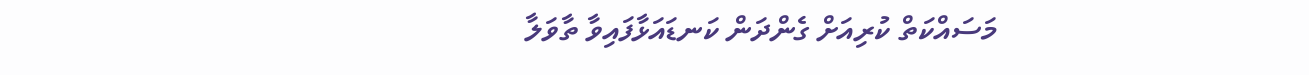މަސައްކަތް ކުރިއަށް ގެންދަން ކަނޑައަޅާފައިވާ ތާވަލާ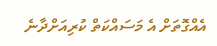އެއްގޮތަށް އެ މަސައްކަތް ކުރިއަށްދާނެ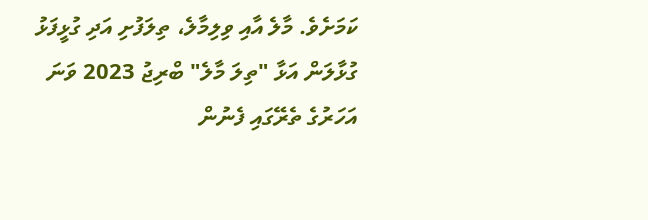ކަމަށެވެ. މާލެ އާއި ވިލިމާލެ، ތިލަފުށި އަދި ގުޅީފަޅު ގުޅާލަން އަޅާ "ތިލަ މާލެ" ބްރިޖު 2023 ވަނަ އަހަރުގެ ތެރޭގައި ފެނުން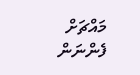މައްޗަށް ފެންނަން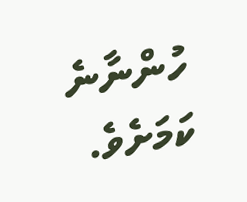ހުންނާނެ ކަމަށެވެ.